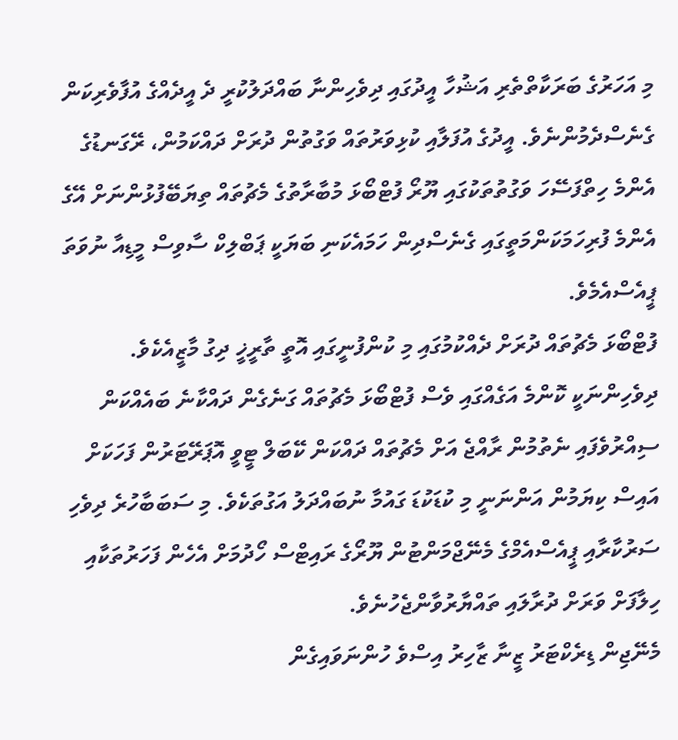މި އަހަރުގެ ބަރަކާތްތެރި އަޝުހާ އީދުގައި ދިވެހިންނާ ބައްދަލުކުރީ ދެ އީދެއްގެ އުފާވެރިކަން ގެނެސްދެމުންނެވެ. އީދުގެ އުފަލާއި ކުޅިވަރުތައް ވަގުތުން ދުރަށް ދައްކަމުން، ރޭގަނޑުގެ އެންމެ ހިތްފަސޭހަ ވަގުތުތަކުގައި ޔޫރޯ ފުޓްބޯޅަ މުބާރާތުގެ މެޗުތައް ތިޔަބޭފުޅުންނަށް އޭގެ އެންމެ ފުރިހަމަކަންމަތީގައި ގެނެސްދިން ހަމައެކަނި ބަޔަކީ ޕަބްލިކް ސާވިސް މީޑިއާ ނުވަތަ ޕީއެސްއެމެވެ.
ފުޓްބޯޅަ މެޗުތައް ދުރަށް ދެއްކުމުގައި މި ކުންފުނީގައި އޮތީ ތާރީޚީ ދިގު މާޒީއެކެވެ. ދިވެހިންނަކީ ކޮންމެ އަގެއްގައި ވެސް ފުޓްބޯޅަ މެޗުތައް ގަނެގެން ދައްކާނެ ބައެއްކަން ސިއްރުވެފައި ނެތުމުން ރާއްޖެ އަށް މެޗުތައް ދައްކަން ކޭބަލް ޓީވީ އޮޕަރޭޓަރުން ފަހަކަށް އައިސް ކިޔަމުން އަންނަނީ މި ކުޑަކުޑަ ގައުމާ ނުބައްދަލު އަގުތަކެވެ. މި ސަބަބާހުރެ ދިވެހި ސަރުކާރާއި ޕީއެސްއެމްގެ މެނޭޖްމަންޓުން ޔޫރޯގެ ރައިޓްސް ހޯދުމަށް އެހެން ފަހަރުތަކާއި ހިލާފަށް ވަރަށް ދުރާލައި ތައްޔާރުވާންޖެހުނެވެ.
މެނޭޖިން ޑިރެކްޓަރު ޒީނާ ޒާހިރު އިސްވެ ހުންނަވައިގެން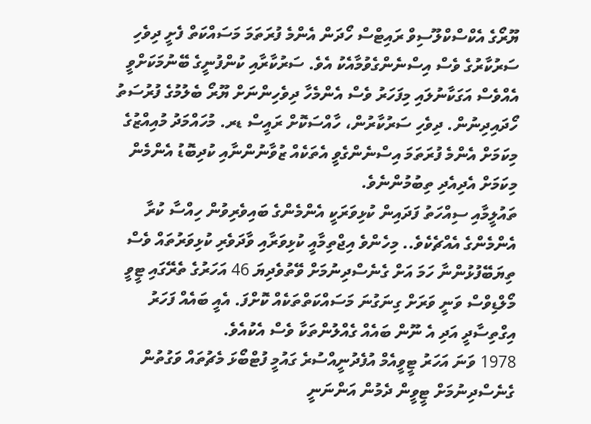ޔޫރޯގެ އެކްސްކްލޫސިވް ރައިޓްސް ހޯދަން އެންމެ ފުރަތަމަ މަސައްކަތް ފެށީ ދިވެހި ސަރުކާރުގެ ވެސް އިސްނެންގެވުމާއެކު އެވެ. ސަރުކާރާއި ކުންފުނީގެ ބޭނުމަކަށްވީ އެއްވެސް އަގަކާނުލައި މިފަހަރު ވެސް އެންމެހާ ދިވެހިންނަށް ޔޫރޯ ބެލުމުގެ ފުރުސަތު ހޯދައިދިނުން. ދިވެހި ސަރުކާރުން، ހާއްސަކޮށް ރައީސް ޑރ. މުހައްމަދު މުއިއްޒުގެ މިކަމަށް އެންމެ ފުރަތަމަ އިސްނެންގެވީ އެތަކެއް ޒުވާނުންނާއި ކުދިބޮޑު އެންމެން މިކަމަށް އެދިއެދި ތިބުމުންނެވެ.
ތައުލީމާއި ސިއްހަތު ފަދައިން ކުޅިވަރަކީ އެންމެންގެ ބައިވެރިވުން ހިއްސާ ކުރާ އެންމެންގެ އެއްޗެކެވެ.. މިހެންވެ އިޖްތިމާއީ ކުޅިވަރާއި ވާދަވެރި ކުޅިވަރުތައް ވެސް ތިޔަބޭފުޅުންނާ ހަމަ އަށް ގެނެސްދިނުމަށް ވޭތުވެދިޔަ 46 އަހަރުގެ ތެރޭގައި ޓީވީ މޯލްޑިވްސް ވަނީ ވަރަށް ގިނަގުނަ މަސައްކަތްތަކެއް ކޮށްފަ. އެއީ ބައެއް ފަހަރު އިގްތިސާދީ އަދި އެ ނޫން ބައެއް ގެއްލުންތަކާ ވެސް އެކުއެވެ.
1978 ވަނަ އަހަރު ޓީވީއެމް އުފެދުނީއްސުރެ ގައުމީ ފުޓްބޯޅަ މެޗުތައް ވަގުތުން ގެނެސްދިނުމަށް ޓީވީން ދެމުން އަންނަނީ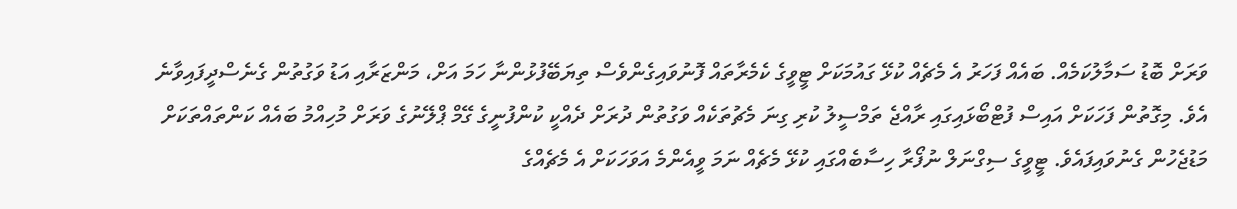ވަރަށް ބޮޑު ސަމާލުކަމެއް. ބައެއް ފަހަރު އެ މެޗެއް ކުޅޭ ގައުމަކަށް ޓީވީގެ ކެމެރާތައް ފޮނުވައިގެންވެސް ތިޔަބޭފުޅުންނާ ހަމަ އަށް، މަންޒަރާއި އަޑު ވަގުތުން ގެނެސްދީފައިވާނެ އެވެ. މިގޮތުން ފަހަކަށް އައިސް ފުޓްބޯޅައިގައި ރާއްޖެ ތަމްސީލު ކުރި ގިނަ މެޗުތަކެއް ވަގުތުން ދުރަށް ދެއްކީ ކުންފުނީގެ ގޭމް ޕްލޭނުގެ ވަރަށް މުހިއްމު ބައެއް ކަންތައްތަކަށް މަޑުޖެހުން ގެނުވައިފައެވެ. ޓީވީގެ ސިގްނަލް ނުފޯރާ ހިސާބެއްގައި ކުޅޭ މެޗެއް ނަމަ ވީއެންމެ އަވަހަކަށް އެ މެޗެއްގެ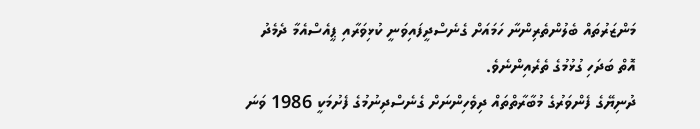މަންޒަރުތައް ބެލުންތެރިންނާ ހަމައަށް ގެނެސްދީފައިވަނީ ކުޅިވަރާއި ޕީއެސްއެމާ ދެމެދު އޮތް ބަދަހި ގުޅުމުގެ ތެރެއިންނެވެ.
ދުނިޔޭގެ ފެންވަރުގެ މުބާރާތްތައް ދިވެހިންނަށް ގެނެސްދިނުމުގެ ފެށުމަކީ 1986 ވަނަ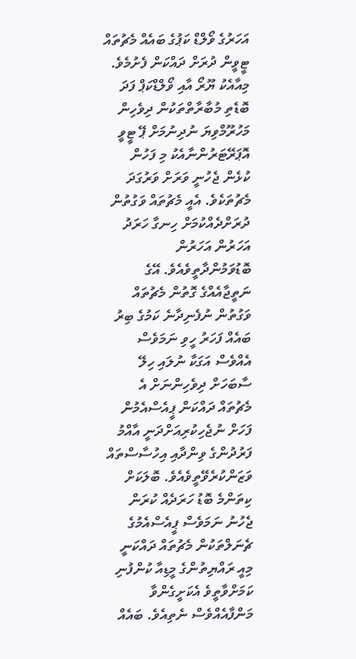އަހަރުގެ ވޯލްޑް ކަޕުގެ ބައެއް މެޗުތައް ޓީވީން ދުރަށް ދައްކަން ފެށުމެވެ. މިއާއެކު ޔޫރޯ އާއި ވޯލްޑްކަޕް ފަދަ ބޮޑެތި މުބާރާތްތަކުން ދިވެހިން މަހުރޫމްވިޔަ ނުދިނުމަށް ޕޭ ޓީވީ އޮޕަރޭޓަރުންނާއެކު މި ފަހުން ކުޅެން ޖެހުނީ ވަރަށް ވަރުގަދަ މެޗުތަކެވެ. އެއީ މެޗުތައް ވަގުތުން ދުރަށްދެއްކުމަށް ހިނގާ ހަރަދު އަހަރުން އަހަރުން ބޮޑުވަމުންދާތީވެއެވެ. އޭގެ ނަތީޖާއެއްގެ ގޮތުން މެޗުތައް ވަގުތުން ނުފެނިދާނެ ކަމުގެ ބިރު ބައެއް ފަހަރު ހީވި ނަމަވެސް އެއްވެސް އަގަކާ ނުލައި ހިލޭ ސާބަހަށް ދިވެހިންނަށް އެ މެޗުތައް ދައްކަން ޕީއެސްއެމުން ފަހަށް ނުޖެހިކުރިއަށްދަނީ އާއްމު ފަރުދުންގެ ވިންދާއި އިހުސާސްތައް ވަޒަންކުރެވޭތީވެއެވެ. ބޮލަކަށް ކިތަންމެ ބޮޑު ހަރަދެއް ކުރަން ޖެހުނު ނަމަވެސް ޕީއެސްއެމުގެ ޗެނަލްތަކުން މެޗުތައް ދައްކަނީ މިއީ ރައްޔިތުންގެ މީޑިއާ ކުންފުނި ކަމަށްވާތީވެ އެކަށީގެންވާ މަންފާއެއްވެސް ނެތިއެވެ. ބައެއް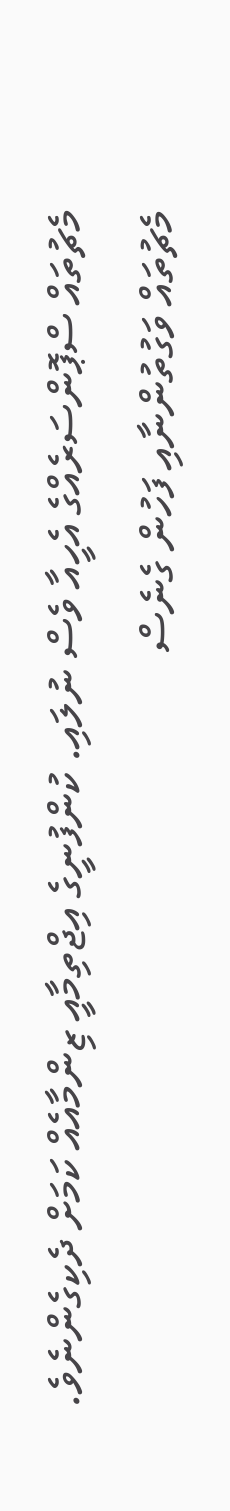މެޗުތައް ސްޕޮންސަރެއްގެ އެހީއާ ވެސް ނުލައި. ކުންފުނީގެ އިޖްތިމާއީ ޒިންމާއެއް ކަމަށް ދެކިގެންނެވެ.
މެޗުތައް ވަގުތުންނާއި ފަހުން ގެނެސް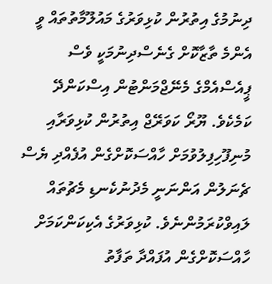ދިނުމުގެ އިތުރުން ކުޅިވަރުގެ މައުލޫމާތުތައް ވީ އެންމެ ތާޒާކޮށް ގެނެސްދިނުމަކީ ވެސް ޕީއެސްއެމްގެ މެނޭޖްމަންޓުން އިސްކަންދޭ ކަމެކެވެ. ޔޫރޯ ކަވަރޭޖް އިތުރުން ކުޅިވަރާއި މުނިފޫހިފިލުވުމަށް ހާއްސަކޮށްގެން އުފެއްދި ޔެސް ޗެނަލުން އަންނަނީ މެދުނުކެނޑި މެޗުތައް ލައިވްކުރަމުންނެވެ. ކުޅިވަރުގެ އެކިކަންކަމަށް ހާއްސަކޮށްގެން އުފައްދާ ތަފާތު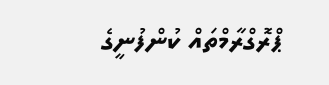ޕްރޮގްރާމްތައް ކުންފުނީގެ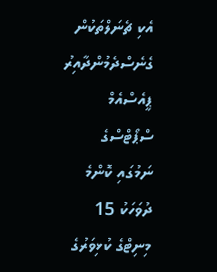އެކި ޗެނަލްތަކުން ގެނެސްދެމުންދާއިރު ޕީއެސްއެމް ސްޕޯޓްސްގެ ނަމުގައި ކޮންމެ ދުވަހަކު 15 މިނިޓްގެ ކުޅިވަރުގެ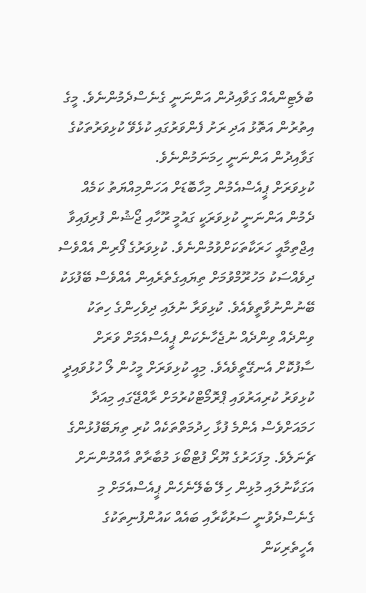ބުލެޓިންއެއް ގަވާއިދުން އަންނަނީ ގެނެސްދެމުންނެވެ. މީގެ އިތުރުން އަތޮޅު އަދި ރަށު ފެންވަރުގައި ކުޅެވޭ ކުޅިވަރުތަކުގެ ގަވާއިދުން އަންނަނީ ހިމަނަމުންނެވެ.
ކުޅިވަރަށް ޕީއެސްއެމުން މިހާބޮޑަށް އަހަންމިއްޔަތު ކަމެއް ދެމުން އަންނަނީ ކުޅިވަރަކީ ގައުމީ ރޫހާއި ޖޯޝުން ފުރިފައިވާ އިޖްތިމާއީ ހަރަކާތަކަށްވުމުންނެވެ. ކުޅިވަރުގެ ފޯރިން އެއްވެސް ދިވެއްސަކު މަހުރޫމްވުމަށް ތިޔައިގެތެރެއިން އެއްވެސް ބޭފުޅަކު ބޭނުންނުވާތީވެއެވެ. ކުޅިވަރާ ނުލައި ދިވެހިންގެ ހިތަކު ވިންދެއް ވިންދެއް ނުޖެހާނެކަން ޕީއެސްއެމަށް ވަރަށް ސާފުކޮށް އެނގޭތީވެއެވެ. މިއީ ކުޅިވަރަށް މީހުން ލޯ ހުޅުވައިދީ ކުޅިވަރު ކުރިއަރުވައި ޕްރޮމޯޓްކުރުމަށް ރާއްޖޭގައި މިއަދާ ހަމައަށްވެސް އެންމެ ފުޅާ ހިދުމަތްތަކެއް ކުރި ތިޔަބޭފުޅުންގެ ޗެނަލެވެ. މިފަހަރުގެ ޔޫރޯ ފުޓްބޯޅަ މުބާރާތް އާއްމުންނަށް އަގަކާނުލައި މުޅިން ހިލޭ ބެލޭނެހެން ޕީއެސްއެމަށް މި ގެނެސްދެވުނީ ސަރުކާރާއި ބައެއް ކައުންފުނިތަކުގެ އެހީތެރިކަން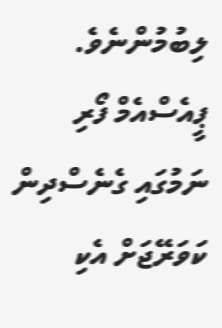ލިބުމުންނެވެ. ޕީއެސްއެމް ފޯރި ނަމުގައި ގެނެސްދިން ކަވަރޭޖަށް އެކި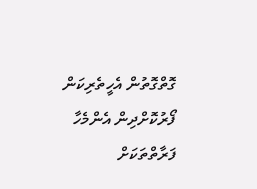ގޮތްގޮތުން އެހީތެރިކަން ފޯރުކޮށްދިން އެންމެހާ ފަރާތްތަކަށް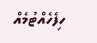ހިފެހެއްޓުމެއް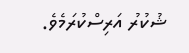ޝުކުރު އަރިސްކުރަމެވެ.